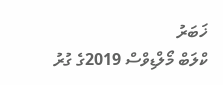ޚަބަރު
ކްލަބް މޯލްޑިވްސް 2019ގެ ގުރު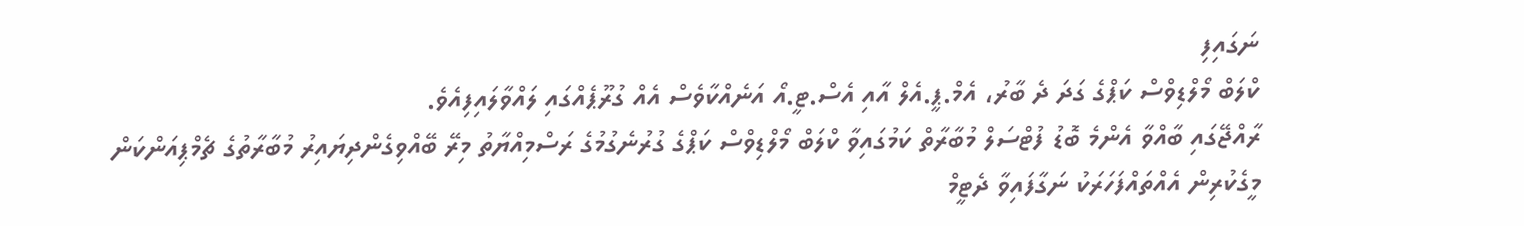ނަގައިފި
ކްލަބް މޯލްޑިވްސް ކަޕްގެ ގަދަ ދެ ބާރު، އެމް.ޕީ.އެލް އާއި އެސް.ޓީ.އޯ އަނެއްކާވެސް އެއް ގުރޫޕެއްގައި ލައްވާލައިފިއެވެ.
ރާއްޖޭގައި ބާއްވާ އެންމެ ބޮޑު ފުޓްސަލް މުބާރާތް ކަމުގައިވާ ކްލަބް މޯލްޑިވްސް ކަޕްގެ ގުރުނެގުމުގެ ރަސްމިއްޔާތު މިރޭ ބޭއްވިގެންދިޔައިރު މުބާރާތުގެ ޗެމްޕިއަންކަން މީގެކުރިން އެއްތައްފަހަރަކު ނަގާފައިވާ ދެޓީމް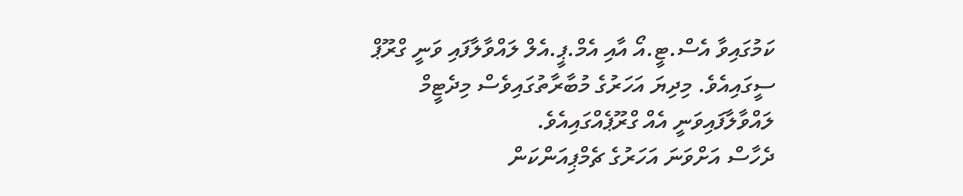ކަމުގައިވާ އެސް.ޓީ.އޯ އާއި އެމް.ޕީ.އެލް ލައްވާލާފައި ވަނީ ގްރޫޕް ސީގައިއެވެ. މިދިޔަ އަހަރުގެ މުބާރާތުގައިވެސް މިދެޓީމް ލައްވާލާފައިވަނީ އެއް ގްރޫޕެއްގައިއެވެ.
ދެހާސް އަށްވަނަ އަހަރުގެ ޗެމްޕިއަންކަން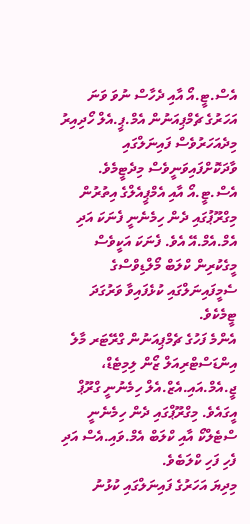އެސް.ޓީ.އޯ އާއި ދެހާސް ނުވަ ވަނަ އަހަރުގެ ޗެމްޕިއަނުން އެމް.ޕީ.އެލް ހޯދިއިރު މިދެއަހަރުވެސް ފައިނަލްގައި ވާދަކޮށްފައިވަނީވެސް މިދެޓީމެވެ.
އެސް.ޓީ.އޯ އާއި އެމްޕީއެލްގެ އިތުރުން މިގްރޫޕުގައި ދެން ހިމެނެނީ ފެނަކަ އަދި އެމް.އެމް.އޭ އެވެ. ފެނަކަ އަކީވެސް މީގެކުރިން ކްލަބް މޯލްޑިވްސްގެ ސެމީފައިނަލްގައި ކުޅެފައިވާ ވަރުގަދަ ޓީމެކެވެ.
އެންމެ ފަހުގެ ޗެމްޕިއަނުން ގްރޭޓަރ މާލެ އިންޑަސްޓްރިއަލް ޒޯން ލިމިޓެޑް، ޖީ.އެމް.އައި.އެޒް.އެލް ހިމެނުނީ ގްރޫޕް އީގައެވެ. މިގްރޫޕްގައި ދެން ހިމެނެނީ ސްޓެލްކޯ އާއި ކްލަބް އެމް.ވައި.އެސް އަދި ފެހި ފަހި ކްލަބެވެ.
މިދިޔަ އަހަރުގެ ފައިނަލްގައި ކުޅުނު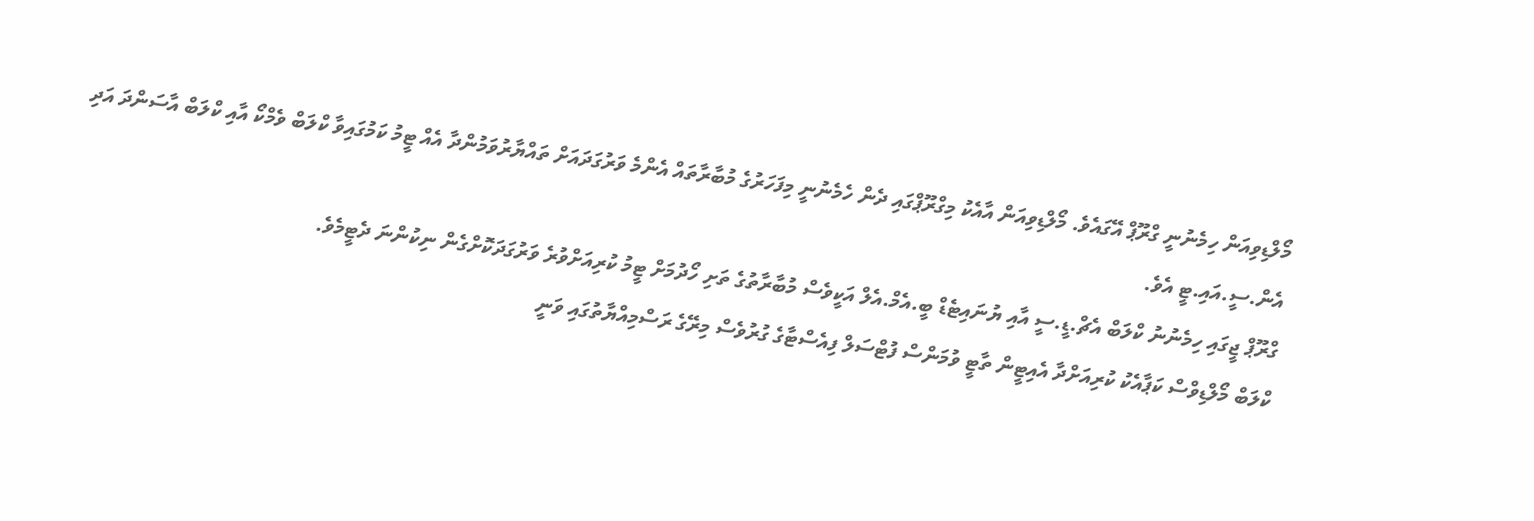މޯލްޑިވިއަން ހިމެނުނީ ގްރޫޕް އޭގައެވެ. މޯލްޑިވިއަން އާއެކު މިގްރޫޕްގައި ދެން ހެމެނުނީ މިފަހަރުގެ މުބާރާތައް އެންމެ ވަރުގަދައަށް ތައްޔާރުވަމުންދާ އެއް ޓީމު ކަމުގައިވާ ކްލަބް ވެމްކޯ އާއި ކްލަބް އާސަންދަ އަދި އެން.ސީ.އައި.ޓީ އެވެ.
ގްރޫޕް ޖީގައި ހިމެނުނު ކްލަބް އެޗް.ޑީ.ސީ އާއި ޔުނައިޓެޑް ބީ.އެމް.އެލް އަކީވެސް މުބާރާތުގެ ތަށި ހޯދުމަށް ޓީމު ކުރިއަށްވުރެ ވަރުގަދަކޮށްގެން ނިކުންނަ ދެޓީމެވެ.
ކްލަބް މޯލްޑިވްސް ކަޕާއެކު ކުރިއަށްދާ އެއިޓީން ތާޓީ ވުމަންސް ފުޓްސަލް ފިއެސްޓާގެ ގުރުވެސް މިރޭގެ ރަސްމިއްޔާތުގައި ވަނީ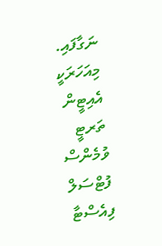ނަގާފައި. މިއަހަރަކީ އެއިޓީން ތަރޓީ ވުމެންސް ފުޓްސަލް ފިއެސްޓާ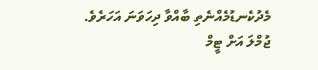މެދުކެނޑުމެއްނެތި ބާއްވާ ދިހަވަނަ އަހަރެވެ.
ޖުމްލަ އަށް ޓީމް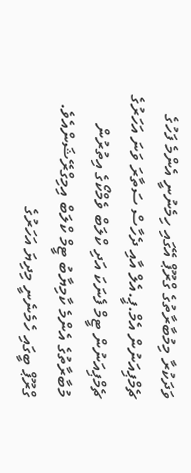ވަދަކުރާ މިމުބާރާތުގެ ގްރޫޕް އޭގައި ހިމެނުނީ އެންމެ ފަހުގެ ޗެމްޕިއަނުން އެމް.ޕީ.އެލް އާއި ދެހާސް ސަތާރަ ވަނަ އަހަރުގެ ޗެމްޕިއަނުން ޓީމް ފެނަކަ އަދި ކްލަބް ވެމްކޯގެ އިތުރުން މުބާރާތުގެ އެންމެ ކާމިޔާބު ޓީމް ކްލަބް އިމިގްރޭޝަންއެވެ.
ގްރޫޕް ބީގައި ހެމެނެނީ މިދިޔަ އަހަރުގެ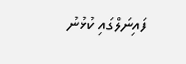ފައިނަލްގައި ކުޅުނު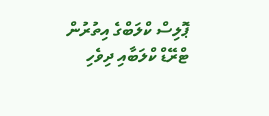ޕޮލިސް ކްލަބްގެ އިތުރުން ޓްރޭޑް ކްލަބާއި ދިވެހި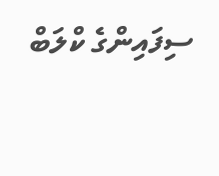ސިފައިންގެ ކްލަބް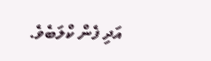އަދި ފެން ކްލަބެވެ.